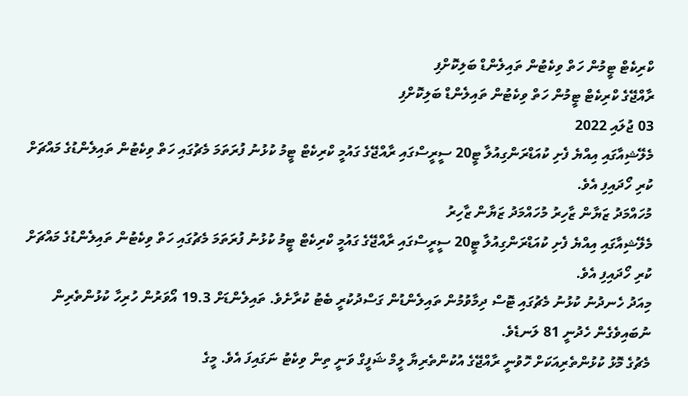ކްރިކެޓް ޓީމުން ހަތް ވިކެޓުން ތައިލެންޑް ބަލިކޮށްފި
ރާއްޖޭގެ ކްރިކެޓް ޓީމުން ހަތް ވިކެޓުން ތައިލެންޑް ބަލިކޮށްފި
03 ޖުލައި 2022
މެލޭޝިއާގައި އިއްޔެ ފެށި ކުއަޑްރަންގިއުލާ ޓީ20 ސީރީސްގައި ރާއްޖޭގެ ގައުމީ ކްރިކެޓް ޓީމު ކުޅުނު ފުރަތަމަ މެޗުގައި ހަތް ވިކެޓުން ތައިލެންޑުގެ މައްޗަށް ކުރި ހޯދައިފި އެވެ.
މުހައްމަދު ޒަޔާން ޒާހިރު މުހައްމަދު ޒަޔާން ޒާހިރު
މެލޭޝިއާގައި އިއްޔެ ފެށި ކުއަޑްރަންގިއުލާ ޓީ20 ސީރީސްގައި ރާއްޖޭގެ ގައުމީ ކްރިކެޓް ޓީމު ކުޅުނު ފުރަތަމަ މެޗުގައި ހަތް ވިކެޓުން ތައިލެންޑުގެ މައްޗަށް ކުރި ހޯދައިފި އެވެ.
މިއަދު ހެނދުނު ކުޅުނު މެޗުގައި ޓޮސް ދިމާވުމުން ތައިލެންޑުން ގަސްދުކުރީ ބެޓު ކުރާށެވެ. ތައިލެންޑަށް 19.3 އޯވަރުން ހުރިހާ ކުޅުންތެރިން ނުބައިވެގެން ހެދުނީ 81 ލަނޑެވެ.
މެޗުގެ މޮޅު ކުޅުންތެރިއަކަށް ހޮވުނީ ރާއްޖޭގެ އުކުންތެރިޔާ ލީމް ޝަފީގް ވަނީ ތިން ވިކެޓު ނަގައިފަ އެވެ. މީގެ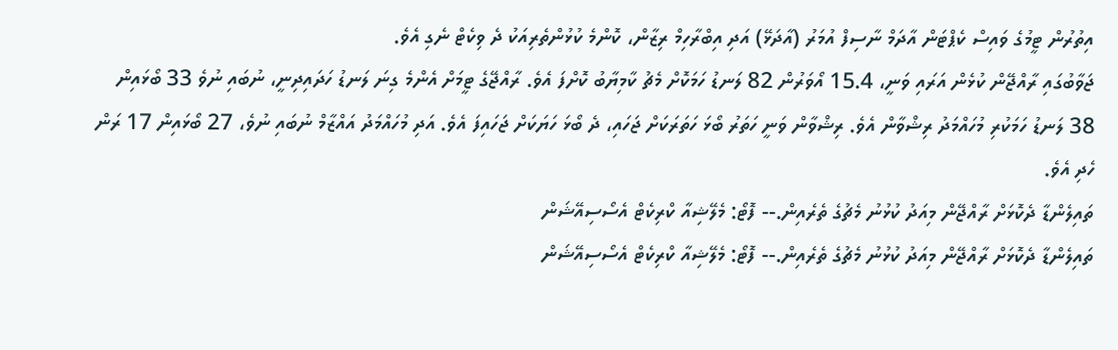އިތުރުން ޓީމުގެ ވައިސް ކެޕްޓަން އާދަމް ނާސިފް އުމަރު (އާދަޅޭ) އަދި އިބްރާހިމް ރިޒާން، ކޮންމެ ކުޅުންތެރިއަކު ދެ ވިކެޓް ނެގި އެވެ.
ޖަވާބުގައި ރާއްޖޭން ކުޅެން އަރައި ވަނީ، 15.4 އޯވަރުން 82 ލަނޑު ހަމަކޮށް މެޗު ކާމިޔާބު ކޮށްފަ އެވެ. ރާއްޖޭގެ ޓީމަށް އެންމެ ގިނަ ލަނޑު ހަދައިދިނީ، ނުބައި ނުވެ 33 ބޯޅައިން 38 ލަނޑު ހަމަކުރި މުހައްމަދު ރިޝްވާން އެވެ. ރިޝްވާން ވަނީ ހަތަރު ބޯޅަ ހަތަރަކަށް ޖަހައި، ދެ ބޯޅަ ހަޔަކަށް ޖަހައިފަ އެވެ. އަދި މުހައްމަދު އައްޒާމް ނުބައި ނުވެ، 27 ބޯޅައިން 17 ރަން ހެދި އެވެ.
ތައިލެންޑާ ދެކޮޅަށް ރާއްޖޭން މިއަދު ކުޅުނު މެޗުގެ ތެރެއިން.-- ފޮޓޯ: މެލޭޝިއާ ކްރިކެޓް އެސޯސިއޭޝަން
ތައިލެންޑާ ދެކޮޅަށް ރާއްޖޭން މިއަދު ކުޅުނު މެޗުގެ ތެރެއިން.-- ފޮޓޯ: މެލޭޝިއާ ކްރިކެޓް އެސޯސިއޭޝަން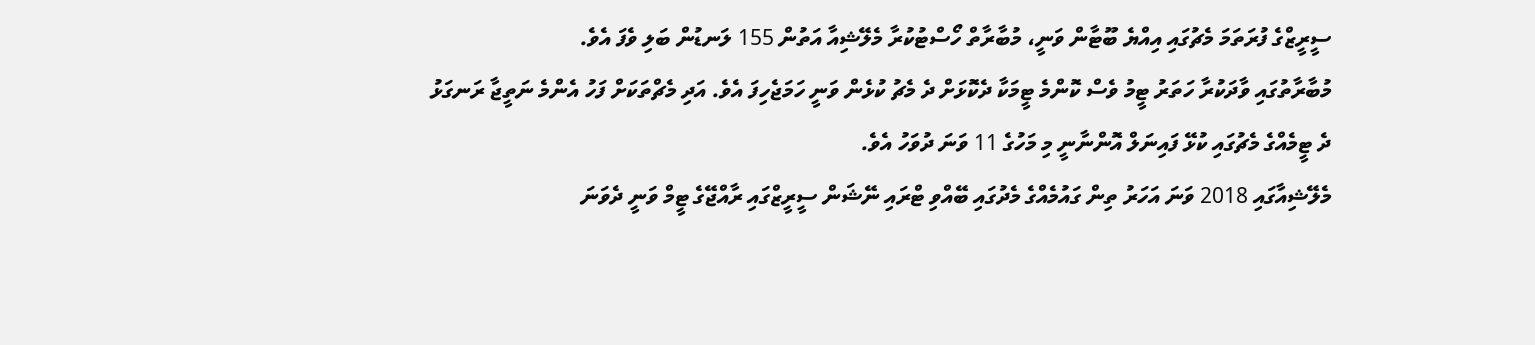ސީރީޒްގެ ފުރަތަމަ މެޗުގައި އިއްޔެ ބޫޓާން ވަނީ، މުބާރާތް ހޯސްޓުކުރާ މެލޭޝިއާ އަތުން 155 ލަނޑުން ބަލި ވެފަ އެވެ.
މުބާރާތުގައި ވާދަކުރާ ހަތަރު ޓީމު ވެސް ކޮންމެ ޓީމަކާ ދެކޮޅަށް ދެ މެޗު ކުޅެން ވަނީ ހަމަޖެހިފަ އެވެ. އަދި މެޗްތަކަށް ފަހު އެންމެ ނަތީޖާ ރަނގަޅު ދެ ޓީމެއްގެ މެޗުގައި ކުޅޭ ފައިނަލް އޮންނާނީ މި މަހުގެ 11 ވަނަ ދުވަހު އެވެ.
މެލޭޝިއާގައި 2018 ވަނަ އަހަރު ތިން ގައުމެއްގެ މެދުގައި ބޭއްވި ޓްރައި ނޭޝަން ސީރީޒްގައި ރާއްޖޭގެ ޓީމް ވަނީ ދެވަނަ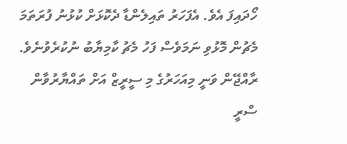ހޯދައިފަ އެވެ. އެފަހަރު ތައިލެންޑާ ދެކޮޅަށް ކުޅުނު ފުރަތަމަ މެޗުން މޮޅުވި ނަމަވެސް ފަހު މެޗު ކާމިޔާބު ނުކުރެވުނެވެ.
ރާއްޖޭން ވަނީ މިއަހަރުގެ މި ސީރީޒް އަށް ތައްޔާރުވާން ސްރީ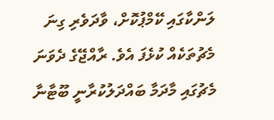ލަންކާގައި ކޭމްޕުކޮށް، ވާދަވެރި ގިނަ މެޗުތަކެއް ކުޅެފަ އެވެ. ރާއްޖޭގެ ދެވަނަ މެޗުގައި މާދަމާ ބައްދަލުކުރާނީ ބޫޓާނާ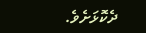ދެކޮޅަށެވެ.